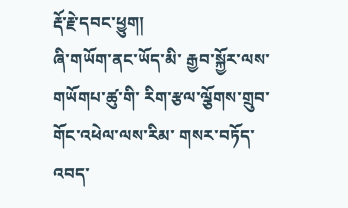རྡོ་རྗེ་དབང་ཕྱུག།
ཞི་གཡོག་ནང་ཡོད་མི་ རྒྱབ་སྐྱོར་ལས་གཡོགཔ་ཚུ་གི་ རིག་རྩལ་ལྕོགས་གྲུབ་ གོང་འཕེལ་ལས་རིམ་ གསར་བཏོད་འབད་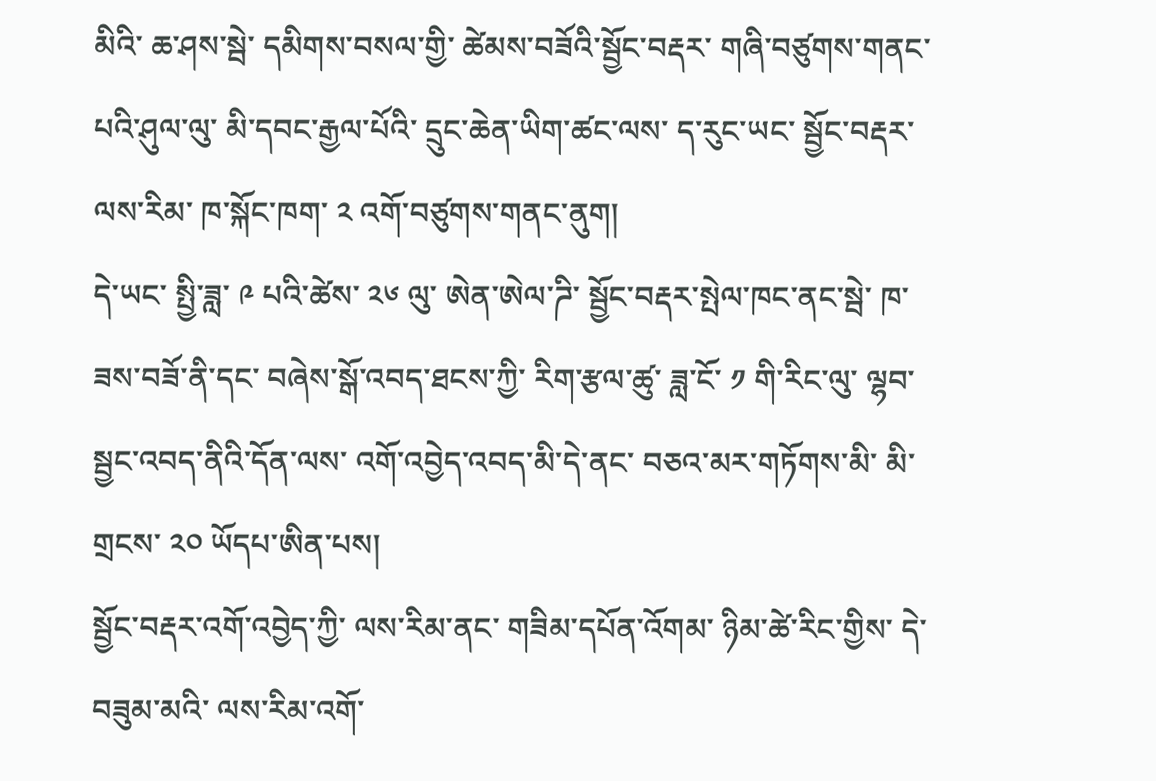མིའི་ ཆ་ཤས་སྦེ་ དམིགས་བསལ་གྱི་ ཚེམས་བཟོའི་སྦྱོང་བརྡར་ གཞི་བཙུགས་གནང་པའི་ཤུལ་ལུ་ མི་དབང་རྒྱལ་པོའི་ དྲུང་ཆེན་ཡིག་ཚང་ལས་ ད་རུང་ཡང་ སྦྱོང་བརྡར་ལས་རིམ་ ཁ་སྐོང་ཁག་ ༢ འགོ་བཙུགས་གནང་ནུག།
དེ་ཡང་ སྤྱི་ཟླ་ ༩ པའི་ཚེས་ ༢༦ ལུ་ ཨེན་ཨེལ་ཌི་ སྦྱོང་བརྡར་སྤེལ་ཁང་ནང་སྦེ་ ཁ་ཟས་བཟོ་ནི་དང་ བཞེས་སྒོ་འབད་ཐངས་ཀྱི་ རིག་རྩལ་ཚུ་ ཟླ་ངོ་ ༡ གི་རིང་ལུ་ ལྷབ་སྦྱང་འབད་ནིའི་དོན་ལས་ འགོ་འབྱེད་འབད་མི་དེ་ནང་ བཅའ་མར་གཏོགས་མི་ མི་གྲངས་ ༢༠ ཡོདཔ་ཨིན་པས།
སྦྱོང་བརྡར་འགོ་འབྱེད་ཀྱི་ ལས་རིམ་ནང་ གཟིམ་དཔོན་འོགམ་ ཉིམ་ཚེ་རིང་གྱིས་ དེ་བཟུམ་མའི་ ལས་རིམ་འགོ་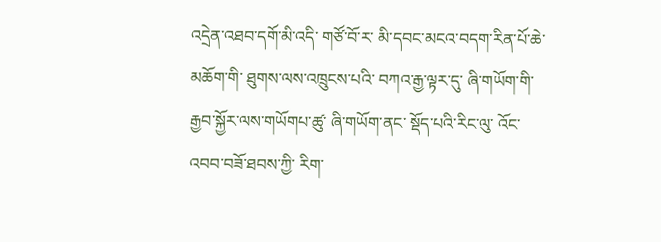འདྲེན་འཐབ་དགོ་མི་འདི་ གཙོ་བོ་ར་ མི་དབང་མངའ་བདག་རིན་པོ་ཆེ་མཆོག་གི་ ཐུགས་ལས་འཁྲུངས་པའི་ བཀའ་རྒྱ་ལྟར་དུ་ ཞི་གཡོག་གི་ རྒྱབ་སྐྱོར་ལས་གཡོགཔ་ཚུ་ ཞི་གཡོག་ནང་ སྡོད་པའི་རིང་ལུ་ འོང་འབབ་བཟོ་ཐབས་ཀྱི་ རིག་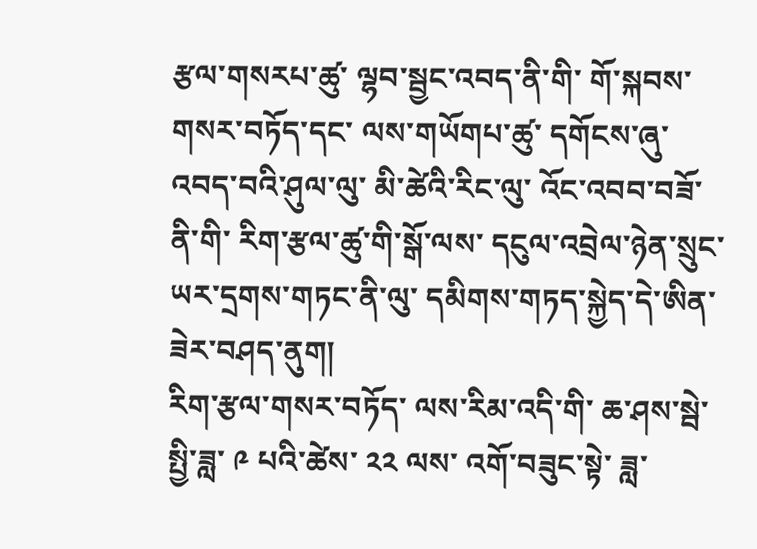རྩལ་གསརཔ་ཚུ་ ལྷབ་སྦྱང་འབད་ནི་གི་ གོ་སྐབས་གསར་བཏོད་དང་ ལས་གཡོགཔ་ཚུ་ དགོངས་ཞུ་འབད་བའི་ཤུལ་ལུ་ མི་ཚེའི་རིང་ལུ་ འོང་འབབ་བཟོ་ནི་གི་ རིག་རྩལ་ཚུ་གི་སྒོ་ལས་ དངུལ་འབྲེལ་ཉེན་སྲུང་ ཡར་དྲགས་གཏང་ནི་ལུ་ དམིགས་གཏད་སྐྱེད་དེ་ཨིན་ཟེར་བཤད་ནུག།
རིག་རྩལ་གསར་བཏོད་ ལས་རིམ་འདི་གི་ ཆ་ཤས་སྦེ་ སྤྱི་ཟླ་ ༩ པའི་ཚེས་ ༢༢ ལས་ འགོ་བཟུང་སྟེ་ ཟླ་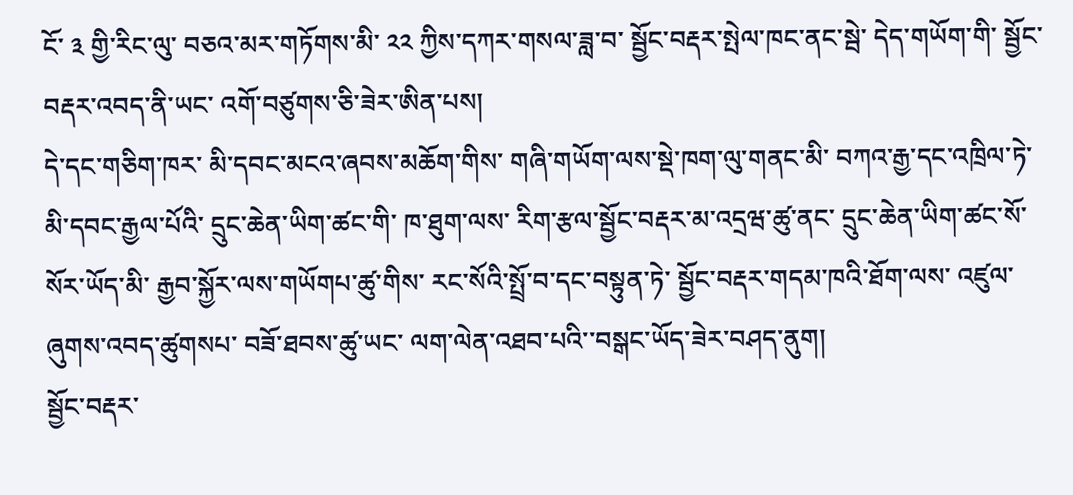ངོ་ ༣ གྱི་རིང་ལུ་ བཅའ་མར་གཏོགས་མི་ ༢༢ ཀྱིས་དཀར་གསལ་ཟླ་བ་ སྦྱོང་བརྡར་སྤེལ་ཁང་ནང་སྦེ་ དེད་གཡོག་གི་ སྦྱོང་བརྡར་འབད་ནི་ཡང་ འགོ་བཙུགས་ཅི་ཟེར་ཨིན་པས།
དེ་དང་གཅིག་ཁར་ མི་དབང་མངའ་ཞབས་མཆོག་གིས་ གཞི་གཡོག་ལས་སྡེ་ཁག་ལུ་གནང་མི་ བཀའ་རྒྱ་དང་འཁྲིལ་ཏེ་ མི་དབང་རྒྱལ་པོའི་ དྲུང་ཆེན་ཡིག་ཚང་གི་ ཁ་ཐུག་ལས་ རིག་རྩལ་སྦྱོང་བརྡར་མ་འདྲཝ་ཚུ་ནང་ དྲུང་ཆེན་ཡིག་ཚང་སོ་སོར་ཡོད་མི་ རྒྱབ་སྐྱོར་ལས་གཡོགཔ་ཚུ་གིས་ རང་སོའི་སྤྲོ་བ་དང་བསྟུན་ཏེ་ སྦྱོང་བརྡར་གདམ་ཁའི་ཐོག་ལས་ འཛུལ་ཞུགས་འབད་ཚུགསཔ་ བཟོ་ཐབས་ཚུ་ཡང་ ལག་ལེན་འཐབ་པའི་་བསྒང་ཡོད་ཟེར་བཤད་ནུག།
སྦྱོང་བརྡར་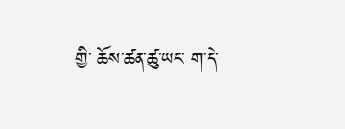གྱི་ ཆོས་ཚན་ཚུ་ཡང་ ག་དེ་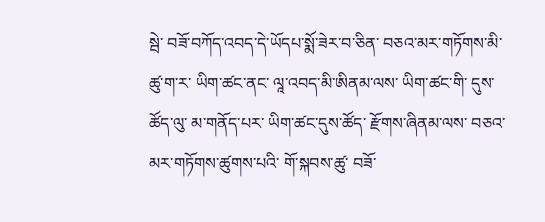སྦེ་ བཟོ་བཀོད་འབད་དེ་ཡོདཔ་སྨོ་ཟེར་བ་ཅིན་ བཅའ་མར་གཏོགས་མི་ཚུ་ག་ར་ ཡིག་ཚང་ནང་ ལཱ་འབད་མི་ཨིནམ་ལས་ ཡིག་ཚང་གི་ དུས་ཚོད་ལུ་ མ་གནོད་པར་ ཡིག་ཚང་དུས་ཚོད་ རྫོགས་ཞིནམ་ལས་ བཅའ་མར་གཏོགས་ཚུགས་པའི་ གོ་སྐབས་ཚུ་ བཟོ་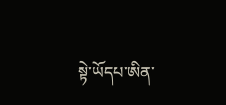སྟེ་ཡོདཔ་ཨིན་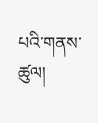པའི་གནས་ཚུལ།